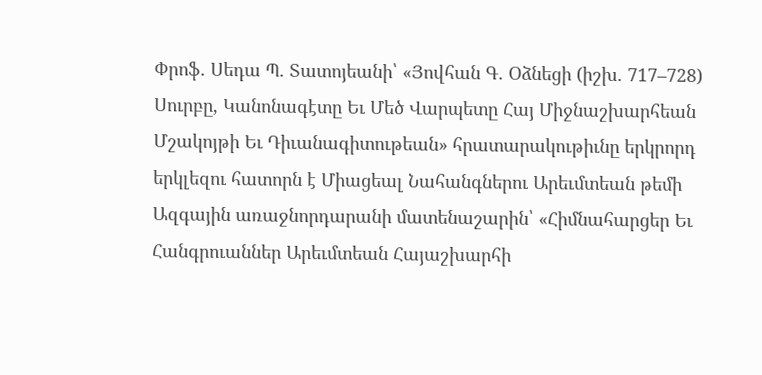Փրոֆ. Սեդա Պ. Տատոյեանի՝ «Յովհան Գ. Օձնեցի (իշխ. 717–728) Սուրբը, Կանոնագէտը Եւ Մեծ Վարպետը Հայ Միջնաշխարհեան Մշակոյթի Եւ Դիւանագիտութեան» հրատարակութիւնը երկրորդ երկլեզու հատորն է Միացեալ Նահանգներու Արեւմտեան թեմի Ազգային առաջնորդարանի մատենաշարին՝ «Հիմնահարցեր Եւ Հանգրուաններ Արեւմտեան Հայաշխարհի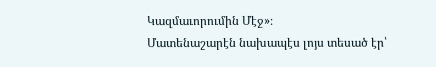Կազմաւորումին Մէջ»։
Մատենաշարէն նախապէս լոյս տեսած էր՝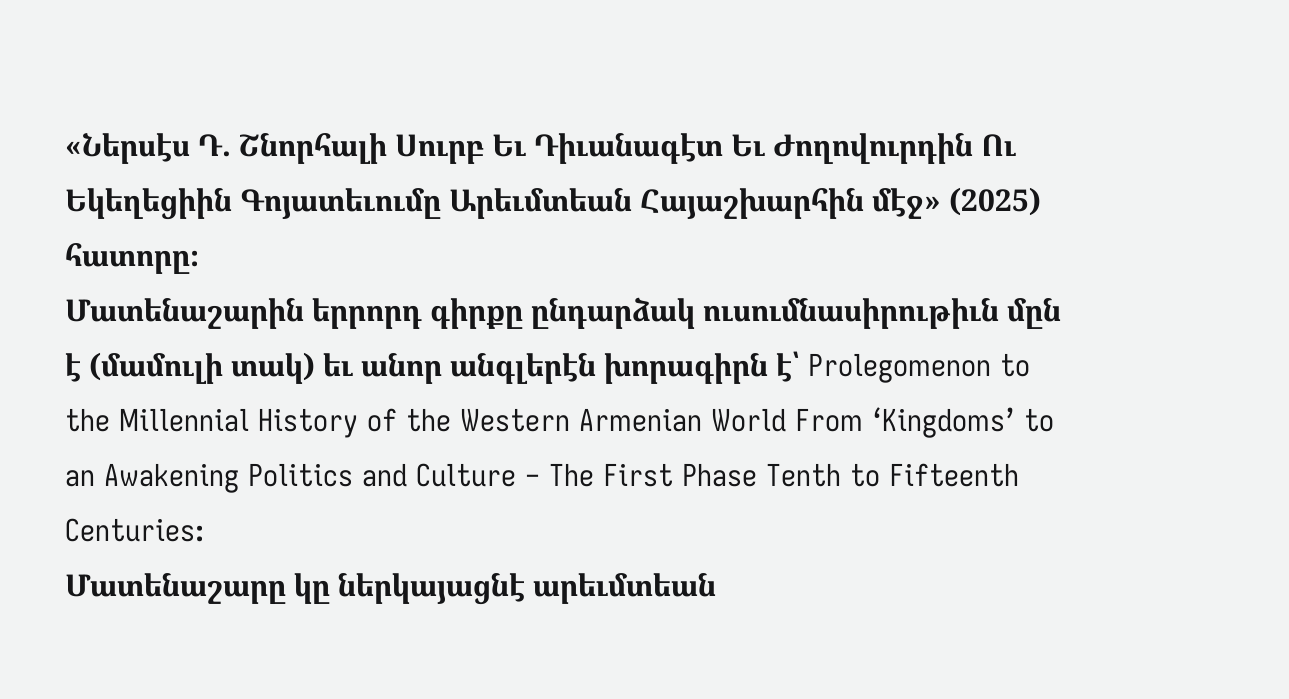«Ներսէս Դ. Շնորհալի Սուրբ Եւ Դիւանագէտ Եւ Ժողովուրդին Ու Եկեղեցիին Գոյատեւումը Արեւմտեան Հայաշխարհին մէջ» (2025) հատորը։
Մատենաշարին երրորդ գիրքը ընդարձակ ուսումնասիրութիւն մըն է (մամուլի տակ) եւ անոր անգլերէն խորագիրն է՝ Prolegomenon to the Millennial History of the Western Armenian World From ‘Kingdoms’ to an Awakening Politics and Culture ‒ The First Phase Tenth to Fifteenth Centuries։
Մատենաշարը կը ներկայացնէ արեւմտեան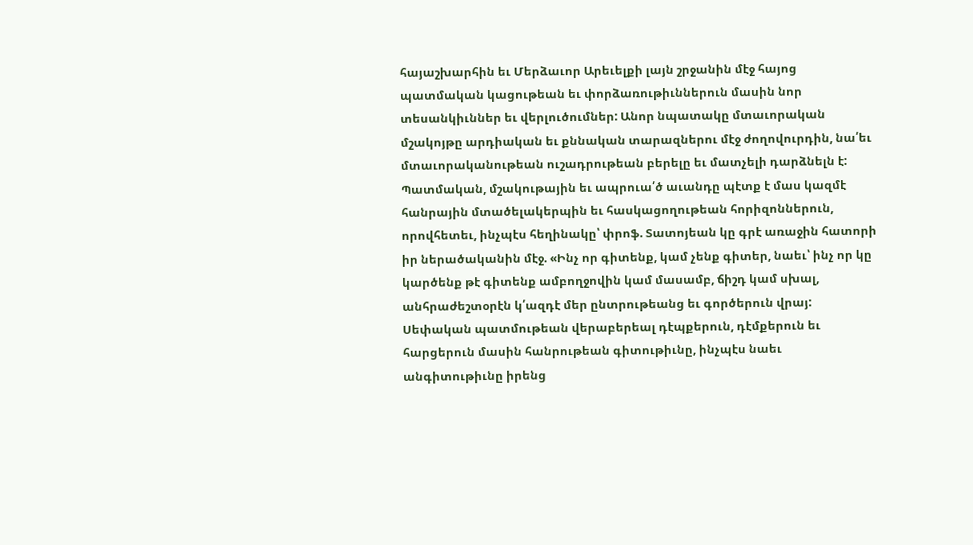հայաշխարհին եւ Մերձաւոր Արեւելքի լայն շրջանին մէջ հայոց պատմական կացութեան եւ փորձառութիւններուն մասին նոր տեսանկիւններ եւ վերլուծումներ: Անոր նպատակը մտաւորական մշակոյթը արդիական եւ քննական տարազներու մէջ ժողովուրդին, նա՛եւ մտաւորականութեան ուշադրութեան բերելը եւ մատչելի դարձնելն է: Պատմական, մշակութային եւ ապրուա՛ծ աւանդը պէտք է մաս կազմէ հանրային մտածելակերպին եւ հասկացողութեան հորիզոններուն, որովհետեւ, ինչպէս հեղինակը՝ փրոֆ. Տատոյեան կը գրէ առաջին հատորի իր ներածականին մէջ. «Ինչ որ գիտենք, կամ չենք գիտեր, նաեւ՝ ինչ որ կը կարծենք թէ գիտենք ամբողջովին կամ մասամբ, ճիշդ կամ սխալ, անհրաժեշտօրէն կ՛ազդէ մեր ընտրութեանց եւ գործերուն վրայ: Սեփական պատմութեան վերաբերեալ դէպքերուն, դէմքերուն եւ հարցերուն մասին հանրութեան գիտութիւնը, ինչպէս նաեւ անգիտութիւնը իրենց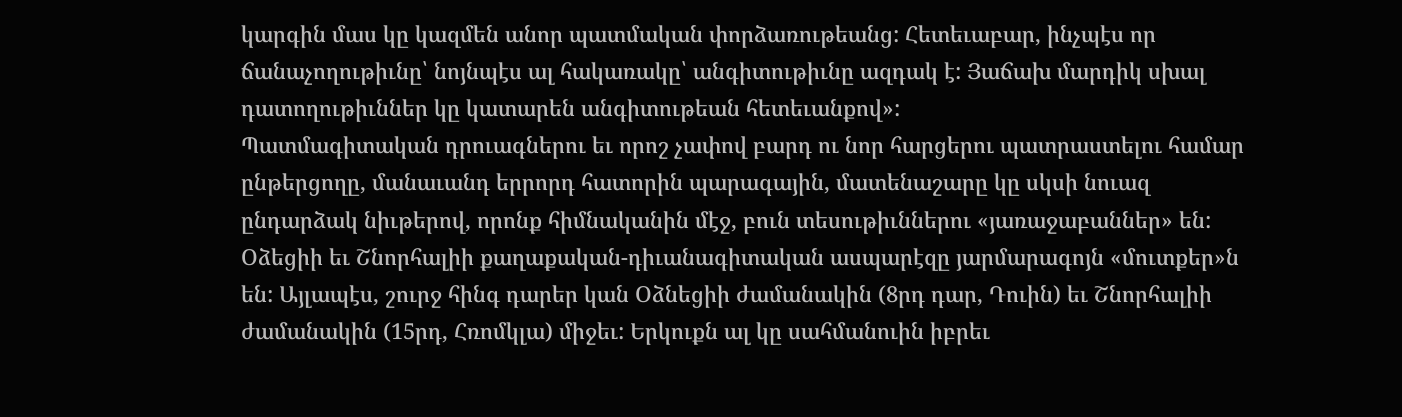կարգին մաս կը կազմեն անոր պատմական փորձառութեանց: Հետեւաբար, ինչպէս որ ճանաչողութիւնը՝ նոյնպէս ալ հակառակը՝ անգիտութիւնը ազդակ է: Յաճախ մարդիկ սխալ դատողութիւններ կը կատարեն անգիտութեան հետեւանքով»:
Պատմագիտական դրուագներու եւ որոշ չափով բարդ ու նոր հարցերու պատրաստելու համար ընթերցողը, մանաւանդ երրորդ հատորին պարագային, մատենաշարը կը սկսի նուազ ընդարձակ նիւթերով, որոնք հիմնականին մէջ, բուն տեսութիւններու «յառաջաբաններ» են: Օձեցիի եւ Շնորհալիի քաղաքական-դիւանագիտական ասպարէզը յարմարագոյն «մուտքեր»ն են: Այլապէս, շուրջ հինգ դարեր կան Օձնեցիի ժամանակին (8րդ դար, Դուին) եւ Շնորհալիի ժամանակին (15րդ, Հռոմկլա) միջեւ: Երկուքն ալ կը սահմանուին իբրեւ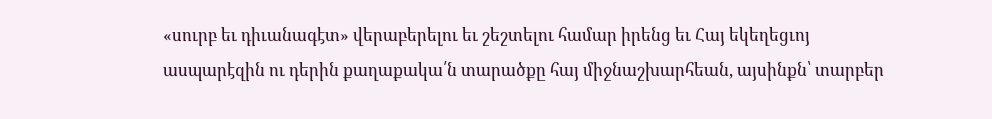«սուրբ եւ դիւանագէտ» վերաբերելու եւ շեշտելու համար իրենց եւ Հայ եկեղեցւոյ ասպարէզին ու դերին քաղաքակա՛ն տարածքը հայ միջնաշխարհեան, այսինքն՝ տարբեր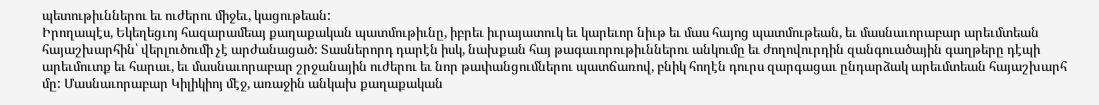պետութիւններու եւ ուժերու միջեւ, կացութեան:
Իրողապէս, Եկեղեցւոյ հազարամեայ քաղաքական պատմութիւնը, իբրեւ իւրայատուկ եւ կարեւոր նիւթ եւ մաս հայոց պատմութեան, եւ մասնաւորաբար արեւմտեան հայաշխարհին՝ վերլուծումի չէ արժանացած: Տասներորդ դարէն իսկ, նախքան հայ թագաւորութիւններու անկումը եւ ժողովուրդին զանգուածային գաղթերը դէպի արեւմուտք եւ հարաւ, եւ մասնաւորաբար շրջանային ուժերու եւ նոր թափանցումներու պատճառով, բնիկ հողէն դուրս զարգացաւ ընդարձակ արեւմտեան հայաշխարհ մը: Մասնաւորաբար Կիլիկիոյ մէջ, առաջին անկախ քաղաքական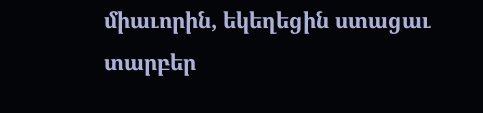միաւորին, եկեղեցին ստացաւ տարբեր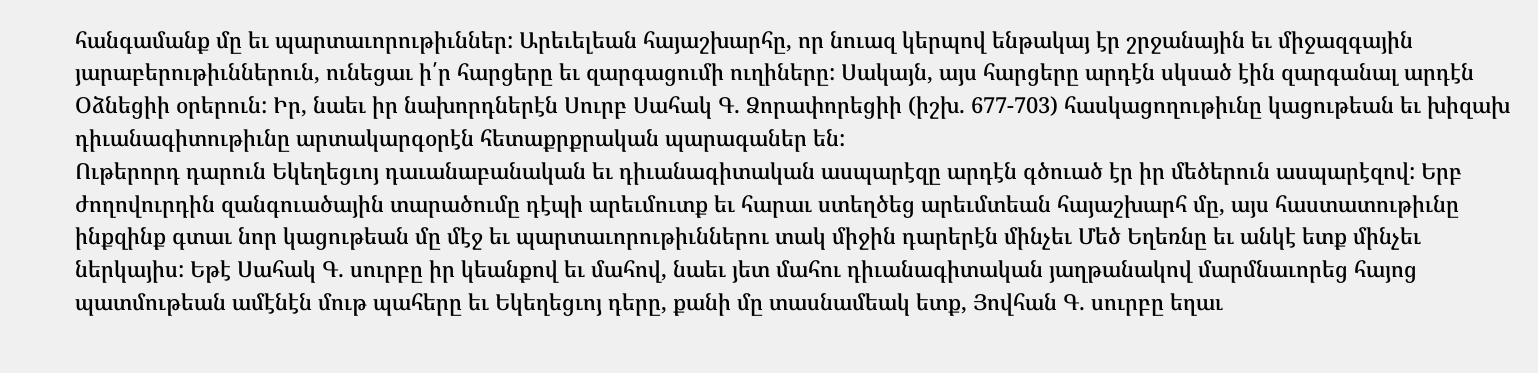հանգամանք մը եւ պարտաւորութիւններ: Արեւելեան հայաշխարհը, որ նուազ կերպով ենթակայ էր շրջանային եւ միջազգային յարաբերութիւններուն, ունեցաւ ի՛ր հարցերը եւ զարգացումի ուղիները: Սակայն, այս հարցերը արդէն սկսած էին զարգանալ արդէն Օձնեցիի օրերուն: Իր, նաեւ իր նախորդներէն Սուրբ Սահակ Գ. Ձորափորեցիի (իշխ. 677-703) հասկացողութիւնը կացութեան եւ խիզախ դիւանագիտութիւնը արտակարգօրէն հետաքրքրական պարագաներ են:
Ութերորդ դարուն Եկեղեցւոյ դաւանաբանական եւ դիւանագիտական ասպարէզը արդէն գծուած էր իր մեծերուն ասպարէզով: Երբ ժողովուրդին զանգուածային տարածումը դէպի արեւմուտք եւ հարաւ ստեղծեց արեւմտեան հայաշխարհ մը, այս հաստատութիւնը ինքզինք գտաւ նոր կացութեան մը մէջ եւ պարտաւորութիւններու տակ միջին դարերէն մինչեւ Մեծ Եղեռնը եւ անկէ ետք մինչեւ ներկայիս: Եթէ Սահակ Գ. սուրբը իր կեանքով եւ մահով, նաեւ յետ մահու դիւանագիտական յաղթանակով մարմնաւորեց հայոց պատմութեան ամէնէն մութ պահերը եւ Եկեղեցւոյ դերը, քանի մը տասնամեակ ետք, Յովհան Գ. սուրբը եղաւ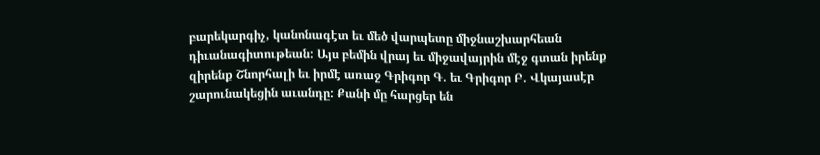բարեկարգիչ, կանոնագէտ եւ մեծ վարպետը միջնաշխարհեան դիւանագիտութեան: Այս բեմին վրայ եւ միջավայրին մէջ գտան իրենք զիրենք Շնորհալի եւ իրմէ առաջ Գրիգոր Գ. եւ Գրիգոր Բ. Վկայասէր շարունակեցին աւանդը: Քանի մը հարցեր են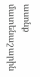ասոնք մատենաշարին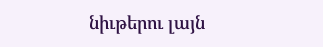նիւթերու լայն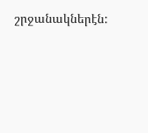շրջանակներէն: